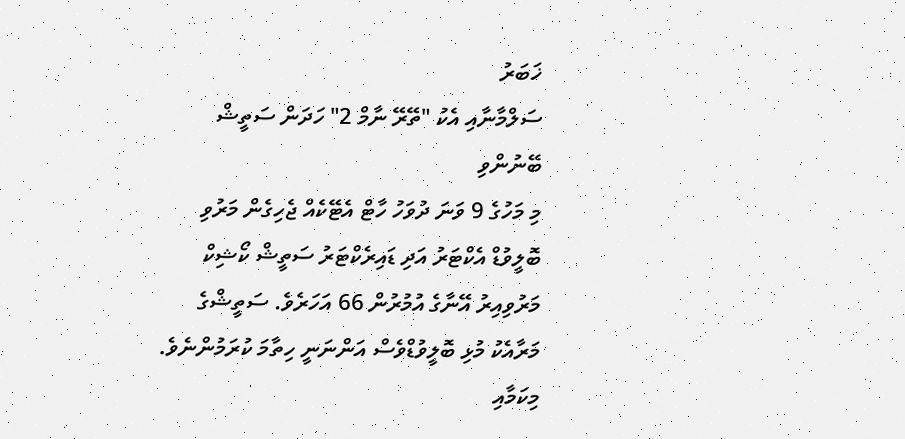ޚަބަރު
ސަލްމާނާއި އެކު "ތޭރޭ ނާމް 2" ހަދަން ސަތީޝް ބޭނުންވި
މި މަހުގެ 9 ވަނަ ދުވަހު ހާޓް އެޓޭކެއް ޖެހިގެން މަރުވި ބޮލީވުޑް އެކްޓަރު އަދި ޑައިރެކްޓަރު ސަތީޝް ކޯޝިކް މަރުވިއިރު އޭނާގެ އުމުރުން 66 އަހަރެވެ. ސަތީޝްގެ މަރާއެކު މުޅި ބޮލީވުޑްވެސް އަންނަނީ ހިތާމަ ކުރަމުންނެވެ.
މިކަމާއި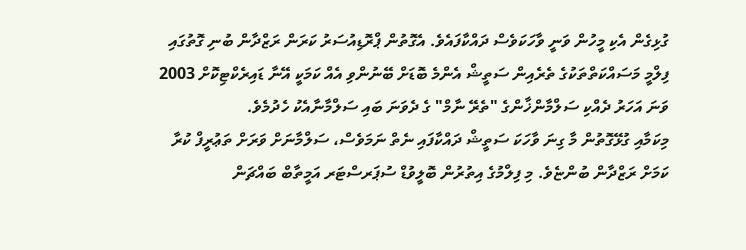ގުޅިގެން އެކި މީހުން ވަނީ ވާހަކަވެސް ދައްކާފައެވެ. އެގޮތުން ޕްރޮޑިއުސަރު ކަރަން ރަޒްދާން ބުނި ގޮތުގައި ފިލްމީ މަސައްކަތްތަކުގެ ތެރެއިން ސަތީޝް އެންމެ ބޮޑަށް ބޭނުންވި އެއް ކަމަކީ އޭނާ ޑައިރެކްޓިކޮށް 2003 ވަނަ އަހަރު ދެއްކި ސަލްމާންޚާންގެ "ތެރޭ ނާމް" ގެ ދެވަނަ ބައި ސަލްމާނާއެކު ހެދުމެވެ.
މިކަމާއި ގުޅޭގޮތުން މާ ގިނަ ވާހަކަ ސަތީޝް ދައްކާފައި ނެތް ނަމަވެސް، ސަލްމާނަށް ވަރަށް ތަޢުރީފް ކުރާ ކަމަށް ރަޒްދާން ބުންޏެވެ. މި ފިލްމުގެ އިތުރުން ބޮލީވުޑް ސުޕަރސްޓަރ އަމީތާބް ބައްޗަން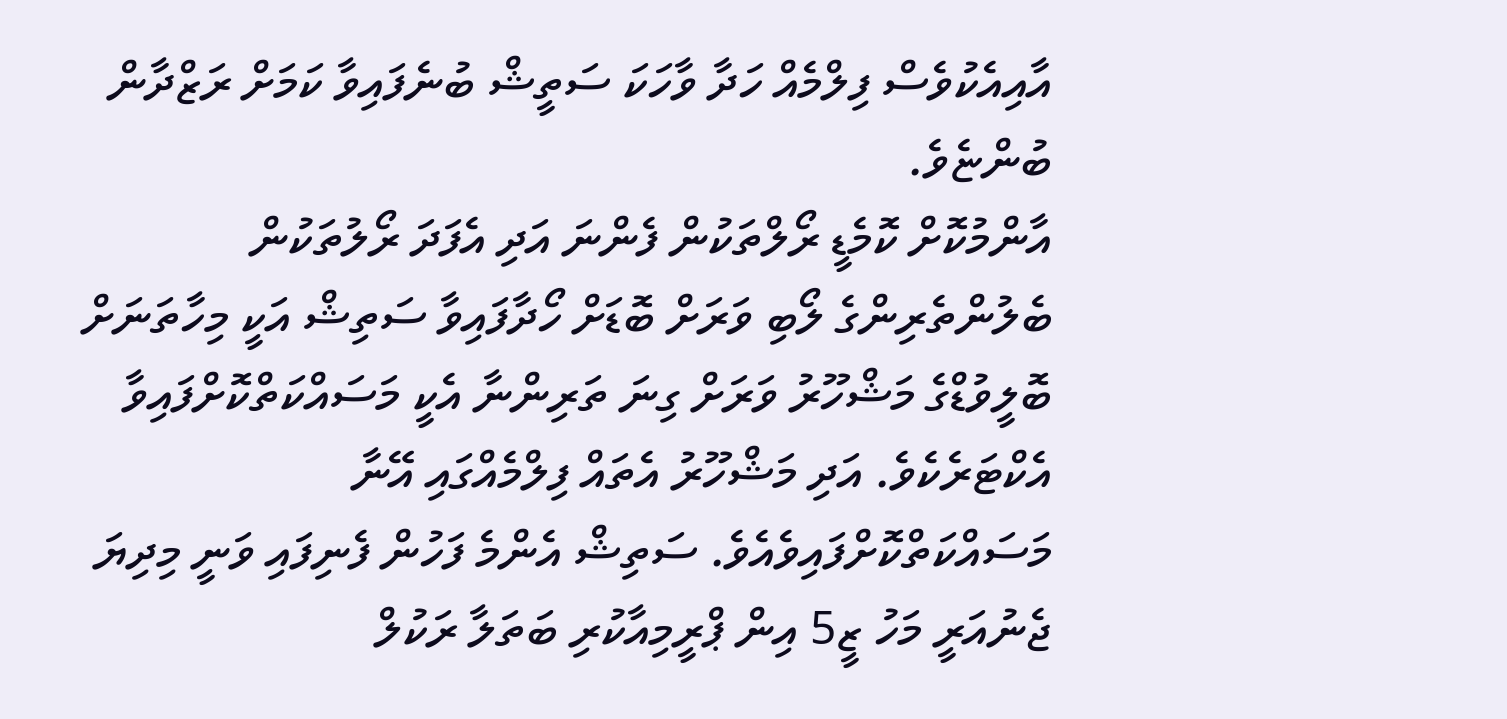އާއިއެކުވެސް ފިލްމެއް ހަދާ ވާހަކަ ސަތީޝް ބުނެފައިވާ ކަމަށް ރަޒްދާން ބުންޏެވެ.
އާންމުކޮށް ކޮމެޑީ ރޯލްތަކުން ފެންނަ އަދި އެފަދަ ރޯލުތަކުން ބެލުންތެރިންގެ ލޯބި ވަރަށް ބޮޑަށް ހޯދާފައިވާ ސަތިޝް އަކީ މިހާތަނަށް ބޮލީވުޑްގެ މަޝްހޫރު ވަރަށް ގިނަ ތަރިންނާ އެކީ މަސައްކަތްކޮށްފައިވާ އެކްޓަރެކެވެ. އަދި މަޝްހޫރު އެތައް ފިލްމެއްގައި އޭނާ މަސައްކަތްކޮށްފައިވެއެވެ. ސަތިޝް އެންމެ ފަހުން ފެނިފައި ވަނީ މިދިޔަ ޖެނުއަރީ މަހު ޒީ5 އިން ޕްރީމިއާކުރި ބަތަލާ ރަކުލް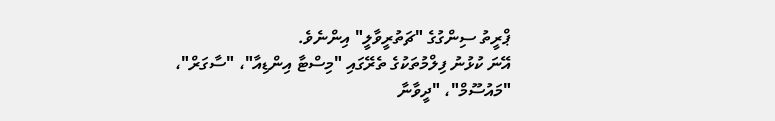ޕްރީތު ސިންގުގެ "ޗަތުރީވާލީ" އިންނެވެ.
އޭނަ ކުޅުނު ފިލްމުތަކުގެ ތެރޭގައި "މިސްޓާ އިންޑިއާ"، "ސާގަރް"، "މައުސޫމް"، "ދީވާނާ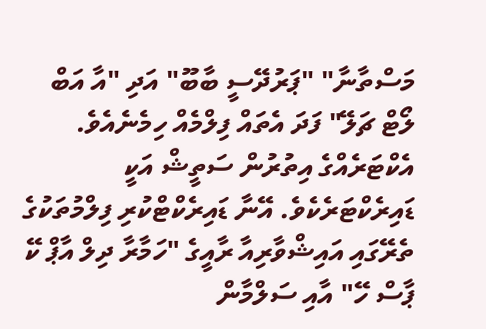މަސްތާނާ" "ޕަރުދޭސީ ބާބޫ" އަދި "އާ އަބް ލޯޓް ޗަލޭ" ފަދަ އެތައް ފިލްމެއް ހިމެނެއެވެ.
އެކްޓަރެއްގެ އިތުރުން ސަތީޝް އަކީ ޑައިރެކްޓަރެކެވެ. އޭނާ ޑައިރެކްޓްކުރި ފިލްމުތަކުގެ ތެރޭގައި އައިޝްވާރިއާ ރާއީގެ "ހަމާރާ ދިލް އާޕް ކޭ ޕާސް ހޭ" އާއި ސަލްމާން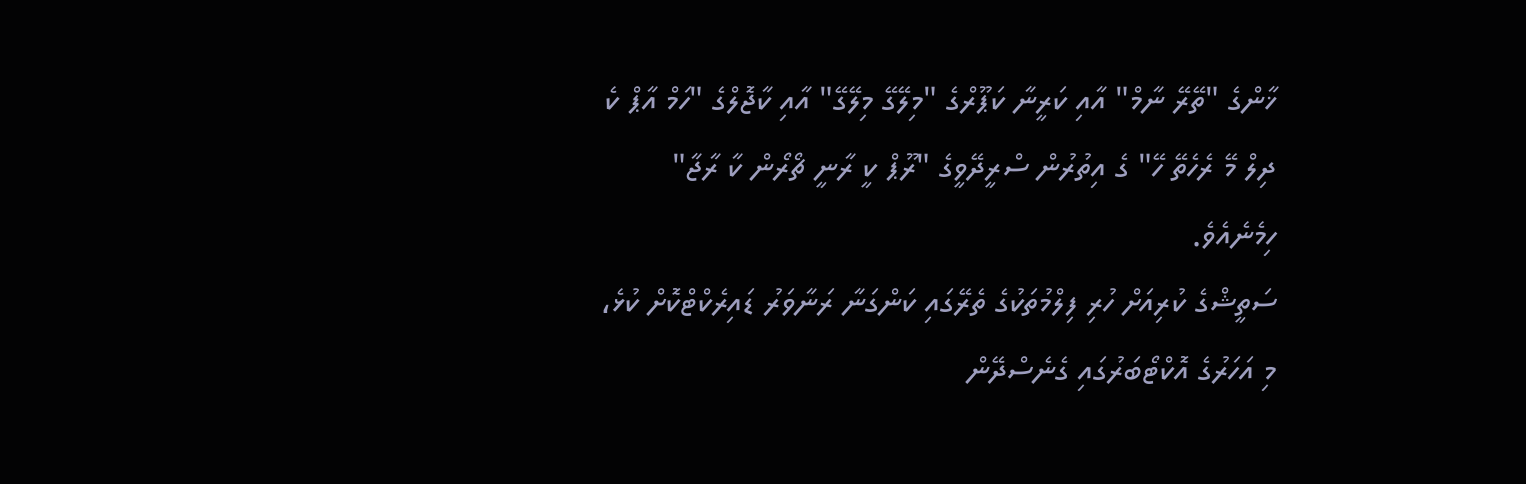ޚާންގެ "ތޭރޭ ނާމް" އާއި ކަރީނާ ކަޕޫރްގެ "މިލޭގޭ މިލޭގޭ" އާއި ކާޖޮލްގެ "ހަމް އާޕް ކެ ދިލް މޭ ރެހެތޭ ހޭ" ގެ އިތުރުން ސްރީދޭވީގެ "ރޫޕް ކީ ރާނީ ޗޯރޯން ކާ ރާޖާ" ހިމެނެއެވެ.
ސަތީޝްގެ ކުރިއަށް ހުރި ފިލްމުތަކުގެ ތެރޭގައި ކަންގަނާ ރަނާވަރު ޑައިރެކްޓްކޮށް ކުޅެ، މި އަހަރުގެ އޮކްޓޯބަރުގައި ގެނެސްދޭން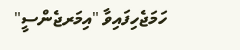ހަމަޖެހިފައިވާ "އިމަރޖެންސީ"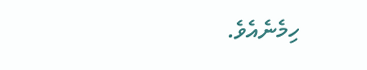ހިމެނެއެވެ.